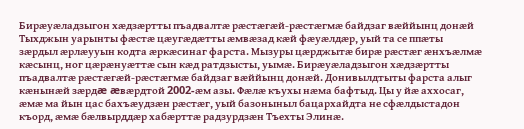Бирæуæладзыгон хæдзæртты пъадвалтæ рæстæгæй-рæстæгмæ байдзаг вæййынц донæй
Тыхджын уарынты фæстæ цæугæдæтты æмвæзад кæй фæуæлдæр, уый та се ппæты зæрдыл æрлæууын кодта æркæсинаг фарста. Мызуры цæрджытæ бирæ рæстæг æнхъæлмæ кæсынц, ног цæрæнуæттæ сын кæд ратдзысты, уымæ. Бирæуæладзыгон хæдзæртты пъадвалтæ рæстæгæй-рæстæгмæ байдзаг вæййынц донæй. Донивылдтыты фарста алыг кæнынæй зæрдæ æвæрдтой 2002-æм азы. Фæлæ къухы нæма бафтыд. Цы у йæ аххосаг, æмæ ма йын цас бахъæудзæн рæстæг, уый базоныныл бацархайдта не сфæлдыстадон къорд, æмæ бæлвырддæр хабæрттæ радзурдзæн Тъехты Элинæ.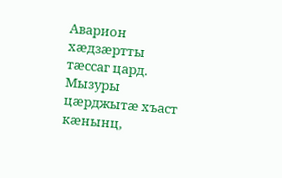Аварион хæдзæртты тæссаг цард. Мызуры цæрджытæ хъаст кæнынц,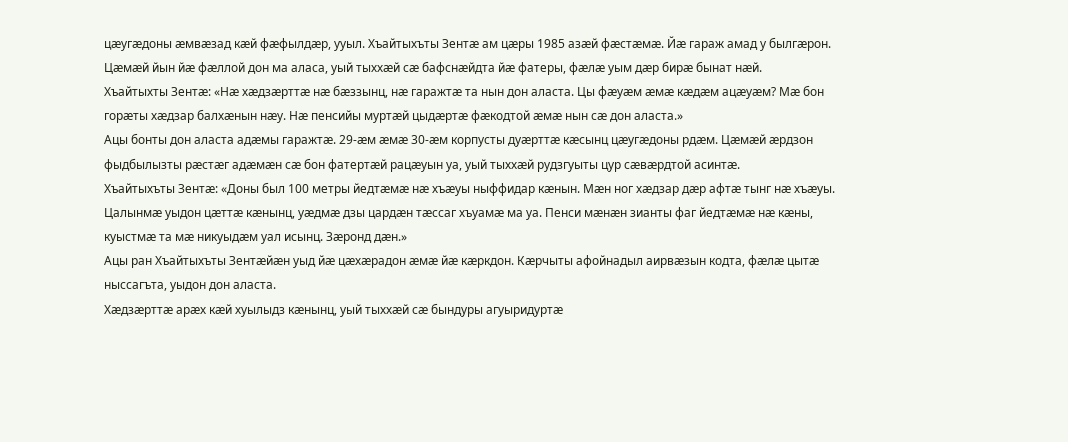цæугæдоны æмвæзад кæй фæфылдæр, ууыл. Хъайтыхъты Зентæ ам цæры 1985 азæй фæстæмæ. Йæ гараж амад у былгæрон. Цæмæй йын йæ фæллой дон ма аласа, уый тыххæй сæ бафснæйдта йæ фатеры, фæлæ уым дæр бирæ бынат нæй.
Хъайтыхты Зентæ: «Нæ хæдзæрттæ нæ бæззынц, нæ гаражтæ та нын дон аласта. Цы фæуæм æмæ кæдæм ацæуæм? Мæ бон горæты хæдзар балхæнын нæу. Нæ пенсийы муртæй цыдæртæ фæкодтой æмæ нын сæ дон аласта.»
Ацы бонты дон аласта адæмы гаражтæ. 29-æм æмæ 30-æм корпусты дуæрттæ кæсынц цæугæдоны рдæм. Цæмæй æрдзон фыдбылызты рæстæг адæмæн сæ бон фатертæй рацæуын уа, уый тыххæй рудзгуыты цур сæвæрдтой асинтæ.
Хъайтыхъты Зентæ: «Доны был 100 метры йедтæмæ нæ хъæуы ныффидар кæнын. Мæн ног хæдзар дæр афтæ тынг нæ хъæуы. Цалынмæ уыдон цæттæ кæнынц, уæдмæ дзы цардæн тæссаг хъуамæ ма уа. Пенси мæнæн зианты фаг йедтæмæ нæ кæны, куыстмæ та мæ никуыдæм уал исынц. Зæронд дæн.»
Ацы ран Хъайтыхъты Зентæйæн уыд йæ цæхæрадон æмæ йæ кæркдон. Кæрчыты афойнадыл аирвæзын кодта, фæлæ цытæ ныссагъта, уыдон дон аласта.
Хæдзæрттæ арæх кæй хуылыдз кæнынц, уый тыххæй сæ бындуры агуыридуртæ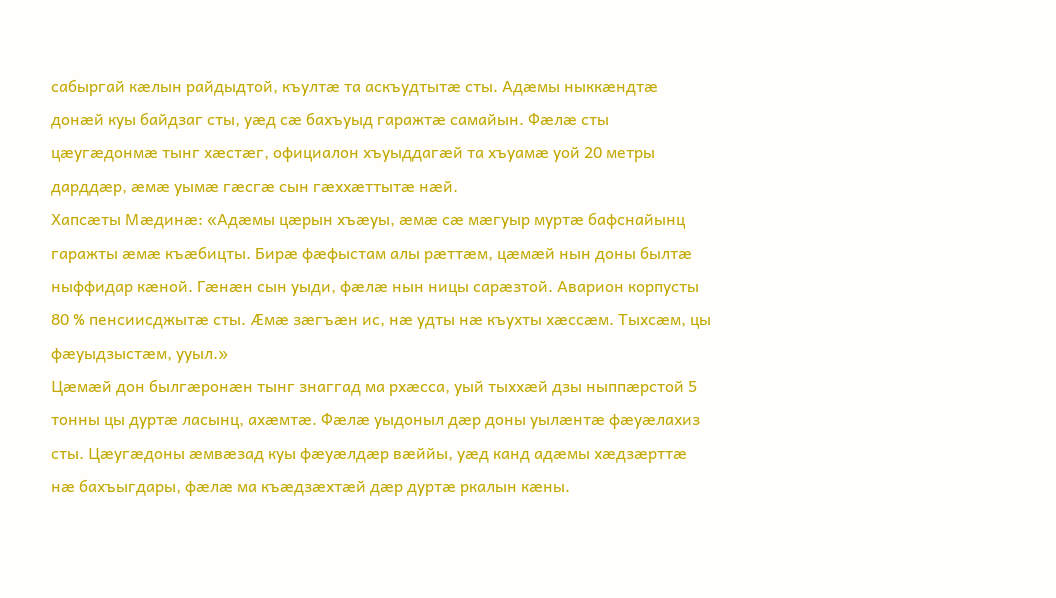сабыргай кæлын райдыдтой, къултæ та аскъудтытæ сты. Адæмы ныккæндтæ донæй куы байдзаг сты, уæд сæ бахъуыд гаражтæ самайын. Фæлæ сты цæугæдонмæ тынг хæстæг, официалон хъуыддагæй та хъуамæ уой 20 метры дарддæр, æмæ уымæ гæсгæ сын гæххæттытæ нæй.
Хапсæты Мæдинæ: «Адæмы цæрын хъæуы, æмæ сæ мæгуыр муртæ бафснайынц гаражты æмæ къæбицты. Бирæ фæфыстам алы рæттæм, цæмæй нын доны былтæ ныффидар кæной. Гæнæн сын уыди, фæлæ нын ницы сарæзтой. Аварион корпусты 80 % пенсиисджытæ сты. Æмæ зæгъæн ис, нæ удты нæ къухты хæссæм. Тыхсæм, цы фæуыдзыстæм, ууыл.»
Цæмæй дон былгæронæн тынг знаггад ма рхæсса, уый тыххæй дзы ныппæрстой 5 тонны цы дуртæ ласынц, ахæмтæ. Фæлæ уыдоныл дæр доны уылæнтæ фæуæлахиз сты. Цæугæдоны æмвæзад куы фæуæлдæр вæййы, уæд канд адæмы хæдзæрттæ нæ бахъыгдары, фæлæ ма къæдзæхтæй дæр дуртæ ркалын кæны.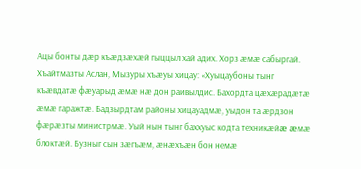Ацы бонты дæр къæдзæхæй гыццыл хай адих. Хорз æмæ сабыргай.
Хъайтмазты Аслан, Мызуры хъæуы хицау: «Хуыцаубоны тынг къæвдатæ фæуарыд æмæ нæ дон раивылдис. Бахордта цæхæрадæтæ æмæ гаражтæ. Бадзырдтам районы хицауадмæ, уыдон та æрдзон фæрæзты министрмæ. Уый нын тынг баххуыс кодта техникæйæ æмæ блоктæй. Бузныг сын зæгъæм, æнæхъæн бон немæ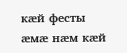кæй фесты æмæ нæм кæй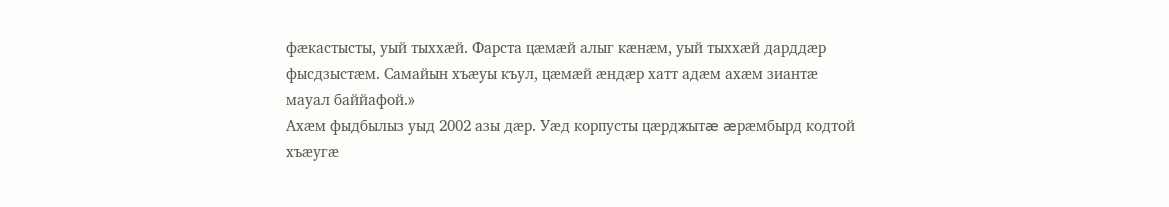фæкастысты, уый тыххæй. Фарста цæмæй алыг кæнæм, уый тыххæй дарддæр фысдзыстæм. Самайын хъæуы къул, цæмæй æндæр хатт адæм ахæм зиантæ мауал баййафой.»
Ахæм фыдбылыз уыд 2002 азы дæр. Уæд корпусты цæрджытæ æрæмбырд кодтой хъæугæ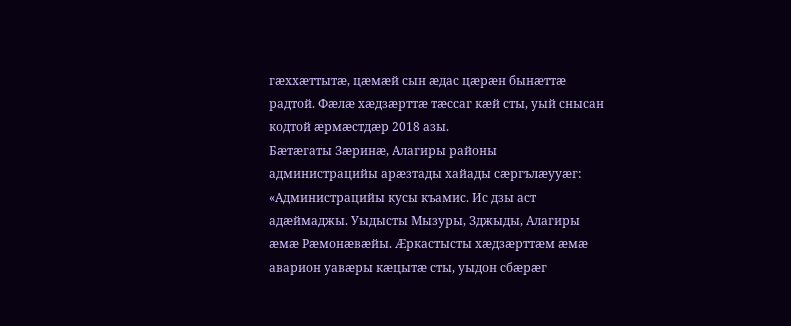гæххæттытæ, цæмæй сын æдас цæрæн бынæттæ радтой. Фæлæ хæдзæрттæ тæссаг кæй сты, уый снысан кодтой æрмæстдæр 2018 азы.
Бæтæгаты Зæринæ, Алагиры районы администрацийы арæзтады хайады сæргълæууæг: «Администрацийы кусы къамис. Ис дзы аст адæймаджы. Уыдысты Мызуры, Зджыды, Алагиры æмæ Рæмонæвæйы. Æркастысты хæдзæрттæм æмæ аварион уавæры кæцытæ сты, уыдон сбæрæг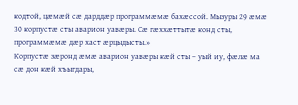кодтой, цæмæй сæ дарддæр программæмæ бахæссой. Мызуры 29 æмæ 30 корпустæ сты аварион уавæры. Сæ гæххæттытæ конд сты, программæмæ дæр хаст æрцыдысты.»
Корпустæ зæронд æмæ аварион уавæры кæй сты – уый иу, фæлæ ма сæ дон кæй хъыгдары,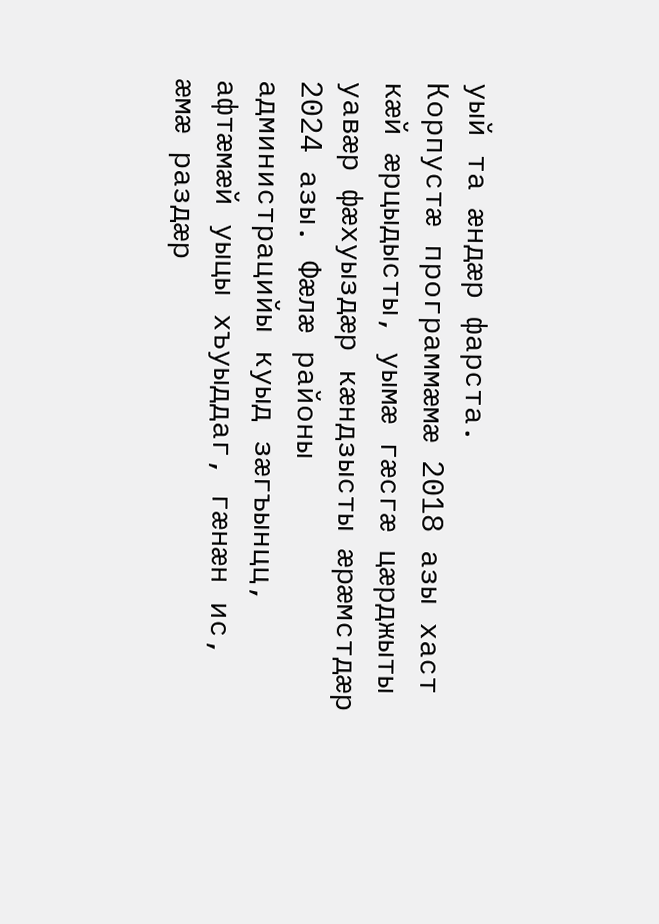уый та æндæр фарста.
Корпустæ программæмæ 2018 азы хаст кæй æрцыдысты, уымæ гæсгæ цæрджыты уавæр фæхуыздæр кæндзысты æрæмстдæр 2024 азы. Фæлæ районы администрацийы куыд зæгъынцц, афтæмæй уыцы хъуыддаг, гæнæн ис, æмæ раздæр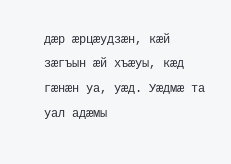дæр æрцæудзæн, кæй зæгъын æй хъæуы, кæд гæнæн уа, уæд. Уæдмæ та уал адæмы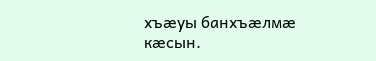хъæуы банхъæлмæ кæсын.